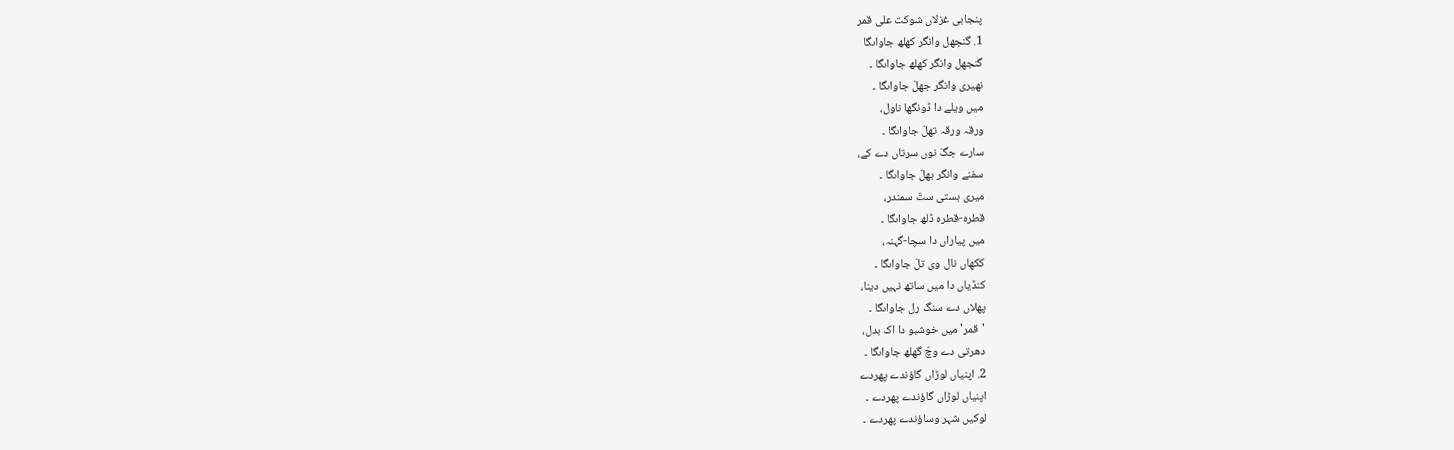پنجابی غزلاں شوکت علی قمر
1. گنجھل وانگر کھلھ جاواںگا
گنجھل وانگر کھلھ جاواںگا ۔
نھیری وانگر جھلّ جاواںگا ۔
میں ویلے دا ڈونگھا ناول،
ورقہ ورقہ تھلّ جاواںگا ۔
سارے جگّ نوں سرتاں دے کے،
سفنے وانگر بھلّ جاواںگا ۔
میری ہستی ستّ سمندر،
قطرہ-قطرہ ڈلھ جاواںگا ۔
میں پیاراں دا سچا-گہنہ،
ککھاں نال وی تلّ جاواںگا ۔
کنڈیاں دا میں ساتھ نہیں دینا،
پھلاں دے سنگ رل جاواںگا ۔
'قمر' میں خوشبو دا اک بدل،
دھرتی دے وچّ گھلھ جاواںگا ۔
2. اپنیاں لوڑاں گاؤندے پھردے
اپنیاں لوڑاں گاؤندے پھردے ۔
لوکیں شہر وساؤندے پھردے ۔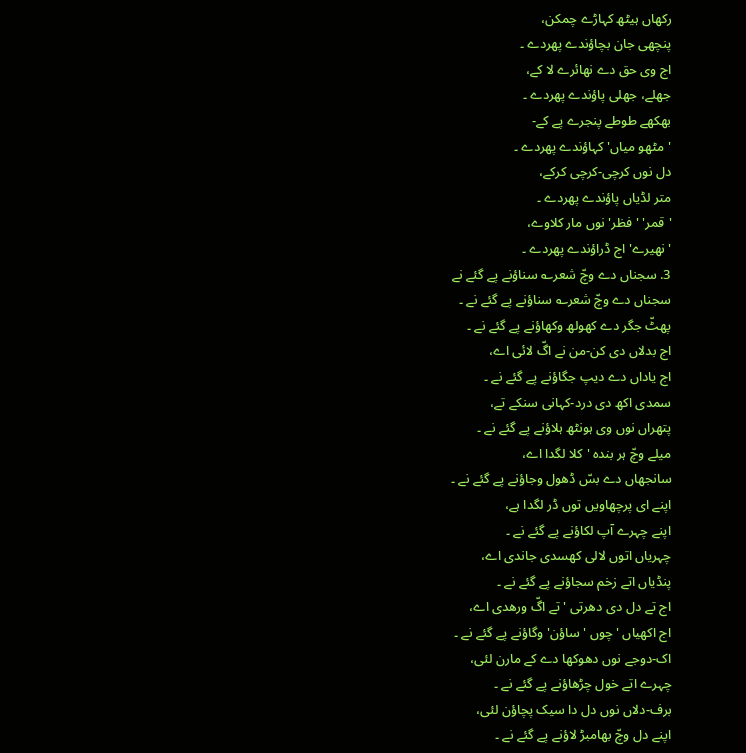رکھاں ہیٹھ کہاڑے چمکن،
پنچھی جان بچاؤندے پھردے ۔
اج وی حق دے نھائرے لا کے،
جھلے، جھلی پاؤندے پھردے ۔
بھکھے طوطے پنجرے پے کے-
'مٹھو میاں' کہاؤندے پھردے ۔
دل نوں کرچی-کرچی کرکے،
متر لڈیاں پاؤندے پھردے ۔
'قمر' 'فظر' نوں مار کلاوے،
'نھیرے' اج ڈراؤندے پھردے ۔
3. سجناں دے وچّ شعر؎ سناؤنے پے گئے نے
سجناں دے وچّ شعر؎ سناؤنے پے گئے نے ۔
پھٹّ جگر دے کھولھ وکھاؤنے پے گئے نے ۔
اج بدلاں دی کن-من نے اگّ لائی اے،
اج یاداں دے دیپ جگاؤنے پے گئے نے ۔
سمدی اکھ دی درد-کہانی سنکے تے،
پتھراں نوں وی ہونٹھ ہلاؤنے پے گئے نے ۔
میلے وچّ ہر بندہ 'کلا لگدا اے،
سانجھاں دے بسّ ڈھول وجاؤنے پے گئے نے ۔
اپنے ای پرچھاویں توں ڈر لگدا ہے،
اپنے چہرے آپ لکاؤنے پے گئے نے ۔
چہریاں اتوں لالی کھسدی جاندی اے،
پنڈیاں اتے زخم سجاؤنے پے گئے نے ۔
اج تے دل دی دھرتی 'تے اگّ ورھدی اے،
اج اکھیاں 'چوں 'ساؤن' وگاؤنے پے گئے نے ۔
اک-دوجے نوں دھوکھا دے کے مارن لئی،
چہرے اتے خول چڑھاؤنے پے گئے نے ۔
برف-دلاں نوں دل دا سیک پچاؤن لئی،
اپنے دل وچّ بھامبڑ لاؤنے پے گئے نے ۔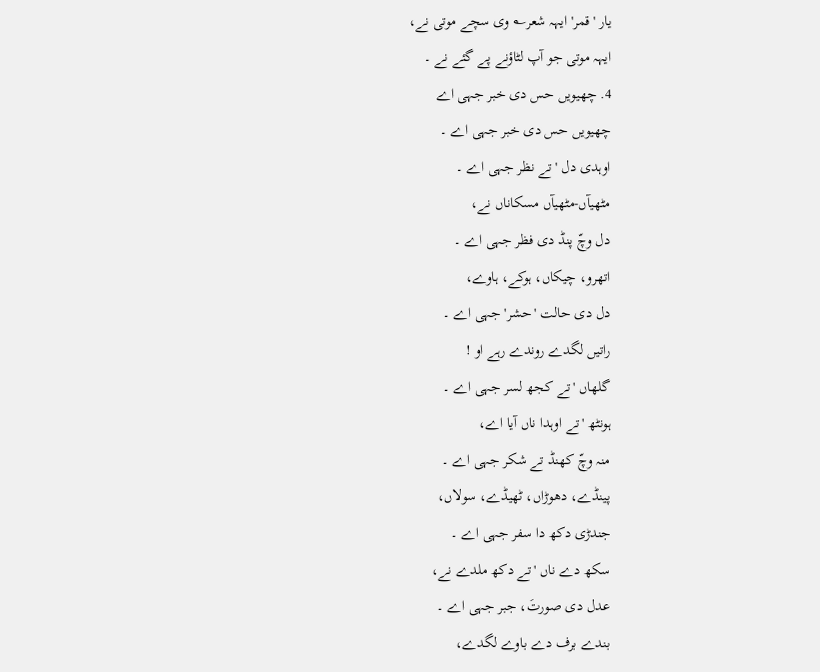یار 'قمر' ایہہ شعر؎ وی سچے موتی نے،
ایہہ موتی جو آپ لٹاؤنے پے گئے نے ۔
4. چھیویں حس دی خبر جہی اے
چھیویں حس دی خبر جہی اے ۔
اوہدی دل 'تے نظر جہی اے ۔
مٹھیآں-مٹھیآں مسکاناں نے،
دل وچّ پنڈ دی فظر جہی اے ۔
اتھرو، چیکاں، ہوکے، ہاوے،
دل دی حالت 'حشر' جہی اے ۔
راتیں لگدے روندے رہے او !
گلھاں 'تے کجھ لسر جہی اے ۔
ہونٹھ 'تے اوہدا ناں آیا اے،
منہ وچّ کھنڈ تے شکر جہی اے ۔
پینڈے، دھوڑاں، ٹھیڈے، سولاں،
جندڑی دکھ دا سفر جہی اے ۔
سکھ دے ناں 'تے دکھ ملدے نے،
عدل دی صورتَ، جبر جہی اے ۔
بندے برف دے باوے لگدے،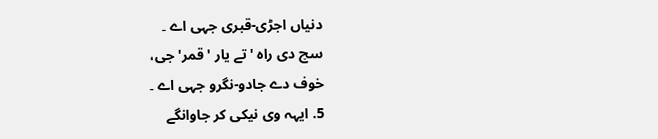دنیاں اجڑی-قبری جہی اے ۔
سچ دی راہ 'تے یار 'قمر' جی،
خوف دے جادو-نگرو جہی اے ۔
5. ایہہ وی نیکی کر جاوانگے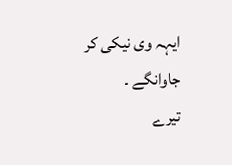ایہہ وی نیکی کر جاوانگے ۔
تیرے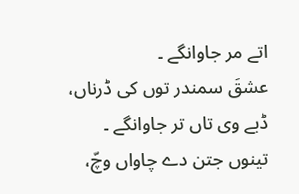اتے مر جاوانگے ۔
عشقَ سمندر توں کی ڈرناں،
ڈبے وی تاں تر جاوانگے ۔
تینوں جتن دے چاواں وچّ،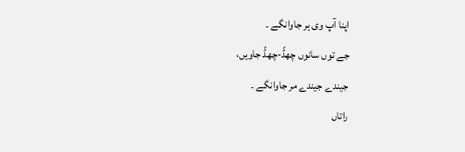اپنا آپ وی ہر جاوانگے ۔
جے توں سانوں چھڈّ-چھڈّ جاویں،
جیندے جیندے مر جاوانگے ۔
راتاں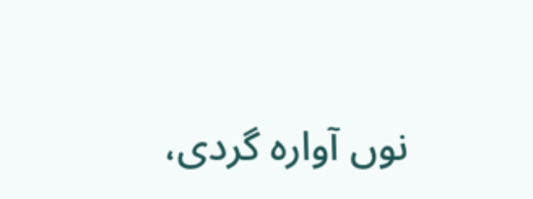نوں آوارہ گردی،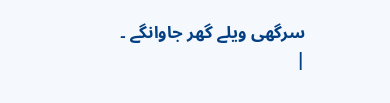سرگھی ویلے گھر جاوانگے ۔
|